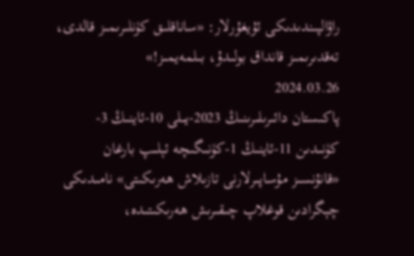راۋالپىندىدىكى ئۇيغۇرلار: «ساناقلىق كۈنلىرىمىز قالدى، تەقدىرىمىز قانداق بولىدۇ، بىلمەيمىز!»
2024.03.26
پاكىستان دائىرىلىرىنىڭ 2023-يىلى 10-ئاينىڭ 3-كۈنىدىن 11-ئاينىڭ 1-كۈنىگىچە ئېلىپ بارغان «قانۇنسىز مۇساپىرلارنى تازىلاش ھەرىكىتى» نامىدىكى چېگرادىن قوغلاپ چىقىرىش ھەرىكىتىدە،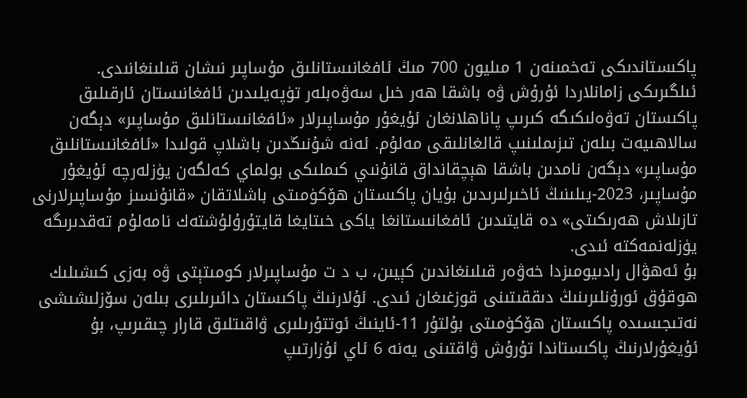پاكىستاندىكى تەخمىنەن 1 مىليون 700 مىڭ ئافغانىستانلىق مۇساپىر نىشان قىلىنغانىدى.
ئىلگىرىكى زامانلاردا ئۇرۇش ۋە باشقا ھەر خىل سەۋەبلەر تۈپەيلىدىن ئافغانىستان ئارقىلىق پاكىستان تەۋەلىكىگە كىرىپ پاناھلانغان ئۇيغۇر مۇساپىرلار «ئافغانىستانلىق مۇساپىر» دېگەن سالاھىيەت بىلەن تىزىملىنىپ قالغانلىقى مەلۇم. ئەنە شۇنىڭدىن باشلاپ قولىدا «ئافغانىستانلىق مۇساپىر» دېگەن نامدىن باشقا ھېچقانداق قانۇنىي كىملىكى بولماي كەلگەن يۈزلەرچە ئۇيغۇر مۇساپىر، 2023-يىلىنىڭ ئاخىرلىرىدىن بۇيان پاكىستان ھۆكۈمىتى باشلاتقان «قانۇنسىز مۇساپىرلارنى تازىلاش ھەرىكىتى» دە قايتىدىن ئافغانىستانغا ياكى خىتايغا قايتۇرۇلۇشتەك نامەلۇم تەقدىرىگە يۈزلەنمەكتە ئىدى.
بۇ ئەھۋال رادىيومىزدا خەۋەر قىلىنغاندىن كېيىن، ب د ت مۇساپىرلار كومىتېتى ۋە بەزى كىشىلىك ھوقۇق ئورۇنلىرىنىڭ دىققىتىنى قوزغىغان ئىدى. ئۇلارنىڭ پاكىستان دائىرىلىرى بىلەن سۆزلىشىشى نەتىجىسىدە پاكىستان ھۆكۈمىتى بۇلتۇر 11-ئاينىڭ ئوتتۇرىلىرى ۋاقىتلىق قارار چىقىرىپ، بۇ ئۇيغۇرلارنىڭ پاكىستاندا تۇرۇش ۋاقتىنى يەنە 6 ئاي ئۇزارتىپ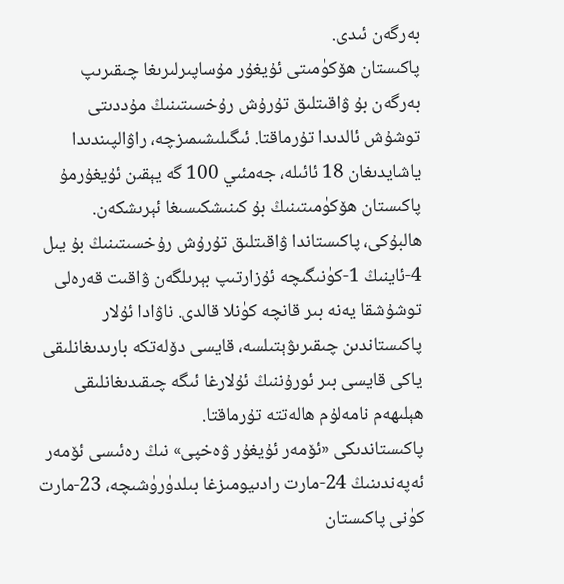بەرگەن ئىدى.
پاكىستان ھۆكۈمىتى ئۇيغۇر مۇساپىرلىرىغا چىقىرىپ بەرگەن بۇ ۋاقىتلىق تۇرۇش رۇخسىتىنىڭ مۇددىتى توشۇش ئالدىدا تۇرماقتا. ئىگىلىشىمىزچە، راۋالپىندىدا ياشايدىغان 18 ئائىلە، جەمئىي 100 گە يېقىن ئۇيغۇرمۇ پاكىستان ھۆكۈمىتىنىڭ بۇ كىنىشكىسىغا ئېرىشكەن. ھالبۇكى، پاكىستاندا ۋاقىتلىق تۇرۇش رۇخسىتىنىڭ بۇ يىل 4-ئاينىڭ 1-كۈنىگىچە ئۇزارتىپ بېرىلگەن ۋاقىت قەرەلى توشۇشقا يەنە بىر قانچە كۈنلا قالدى. ناۋادا ئۇلار پاكىستاندىن چىقىرىۋېتىلسە، قايسى دۆلەتكە بارىدىغانلىقى ياكى قايسى بىر ئورۇننىڭ ئۇلارغا ئىگە چىقىدىغانلىقى ھېلىھەم نامەلۇم ھالەتتە تۇرماقتا.
پاكىستاندىكى «ئۆمەر ئۇيغۇر ۋەخپى» نىڭ رەئىسى ئۆمەر ئەپەندىنىڭ 24-مارت رادىيومىزغا بىلدۈرۈشىچە، 23-مارت كۈنى پاكىستان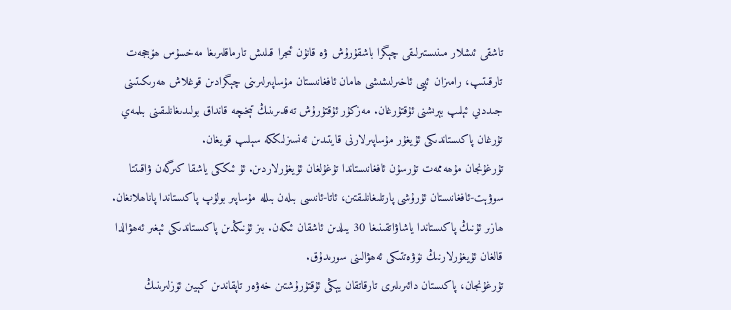تاشقى ئىشلار مىنىستىرلىقى چېگرا باشقۇرۇش ۋە قانۇن ئىجرا قىلىش تارماقلىرىغا مەخسۇس ھۆججەت تارقىتىپ، رامىزان ئېيى ئاخىرلىشىشى ھامان ئافغانىستان مۇساپىرلىرىنى چېگرادىن قوغلاش ھەرىكىتىنى جىددىي ئېلىپ بېرىشنى ئۇقتۇرغان. مەزكۇر ئۇقتۇرۇش تەقدىرىنىڭ تېخىچە قانداق بولىدىغانلىقىنى بىلمەي تۇرغان پاكىستاندىكى ئۇيغۇر مۇساپىرلارنى قايتىدىن ئەنسىزلىككە سېلىپ قويغان.
تۇرغۇنجان مۇھەممەت تۇرسۇن ئافغانىستاندا تۇغۇلغان ئۇيغۇرلاردىن. ئۇ ئىككى ياشقا كىرگەن ۋاقىتتا سوۋېت-ئافغانىستان ئۇرۇشى پارتلىغانلىقتىن، ئاتا-ئانىسى بىلەن بىللە مۇساپىر بولۇپ پاكىستاندا پاناھلانغان. ھازىر ئۇنىڭ پاكىستاندا ياشاۋاتقىنىغا 30 يىلدىن ئاشقان ئىكەن. بىز ئۇنىڭدىن پاكىستاندىكى ئېغىر ئەھۋالدا قالغان ئۇيغۇرلارنىڭ نۆۋەتتىكى ئەھۋالىنى سورىدۇق.
تۇرغۇنجان، پاكىستان دائىرىلىرى تارقاتقان يېڭى ئۇقتۇرۇشتىن خەۋەر تاپقاندىن كېيىن ئۆزلىرىنىڭ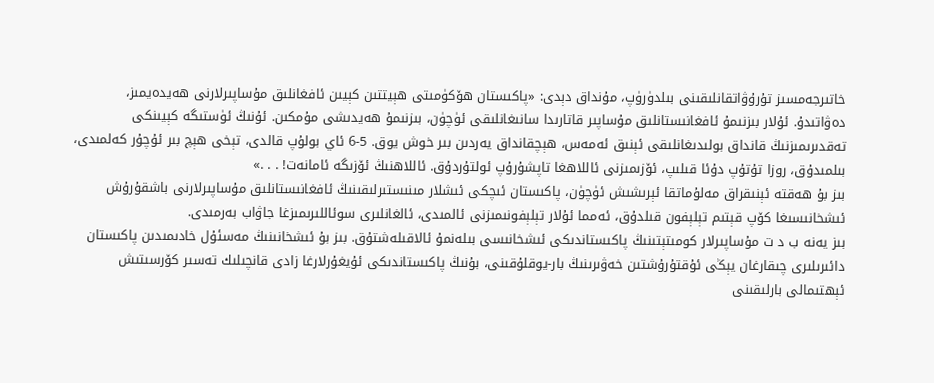خاتىرجەمسىز تۇرۇۋاتقانلىقىنى بىلدۈرۈپ، مۇنداق دېدى: «پاكىستان ھۆكۈمىتى ھېيتتىن كېيىن ئافغانلىق مۇساپىرلارنى ھەيدەيمىز، دەۋاتىدۇ. ئۇلار بىزنىمۇ ئافغانىستانلىق مۇساپىر قاتارىدا سانىغانلىقى ئۈچۈن، بىزنىمۇ ھەيدىشى مۇمكىن. ئۇنىڭ ئۈستىگە كېيىنكى تەقدىرىمىزنىڭ قانداق بولىدىغانلىقى ئېنىق ئەمەس، ھېچقانداق يەردىن بىر خوش يوق. 5-6 ئاي بولۇپ قالدى، تېخى ھېچ بىر ئۇچۇر كەلمىدى، بىلمىدۇق، روزا تۇتۇپ دۇئا قىلىپ، ئۆزىمىزنى ئاللاھغا تاپشۇرۇپ ئولتۇردۇق. ئاللاھنىڭ ئۆزىگە ئامانەت! . . .»
بىز بۇ ھەقتە ئېنىقراق مەلۇماتقا ئېرىشىش ئۈچۈن، پاكىستان ئىچكى ئىشلار مىنىستىرلىقىنىڭ ئافغانىستانلىق مۇساپىرلارنى باشقۇرۇش ئىشخانىسىغا كۆپ قېتىم تېلېفون قىلدۇق، ئەمما ئۇلار تېلېفونىمىزنى ئالمىدى، ئالغانلىرى سوئاللىرىمىزغا جاۋاب بەرمىدى.
بىز يەنە ب د ت مۇساپىرلار كومىتېتىنىڭ پاكىستاندىكى ئىشخانىسى بىلەنمۇ ئالاقىلەشتۇق. بىز بۇ ئىشخانىنىڭ مەسئۇل خادىمىدىن پاكىستان دائىرىلىرى چىقارغان يېڭى ئۇقتۇرۇشتىن خەۋىرىنىڭ بار-يوقلۇقىنى، بۇنىڭ پاكىستاندىكى ئۇيغۇرلارغا زادى قانچىلىك تەسىر كۆرسىتىش ئېھتىمالى بارلىقىنى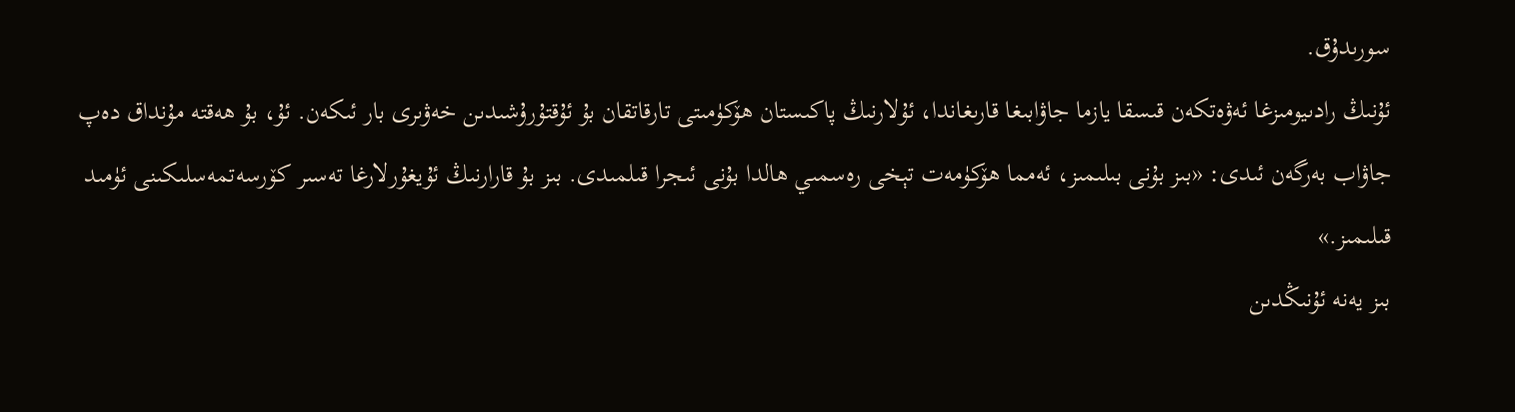سورىدۇق.
ئۇنىڭ رادىيومىزغا ئەۋەتكەن قىسقا يازما جاۋابىغا قارىغاندا، ئۇلارنىڭ پاكىستان ھۆكۈمىتى تارقاتقان بۇ ئۇقتۇرۇشىدىن خەۋىرى بار ئىكەن. ئۇ، بۇ ھەقتە مۇنداق دەپ جاۋاب بەرگەن ئىدى: «بىز بۇنى بىلىمىز، ئەمما ھۆكۈمەت تېخى رەسمىي ھالدا بۇنى ئىجرا قىلمىدى. بىز بۇ قارارنىڭ ئۇيغۇرلارغا تەسىر كۆرسەتمەسلىكىنى ئۈمىد قىلىمىز.»
بىز يەنە ئۇنىڭدىن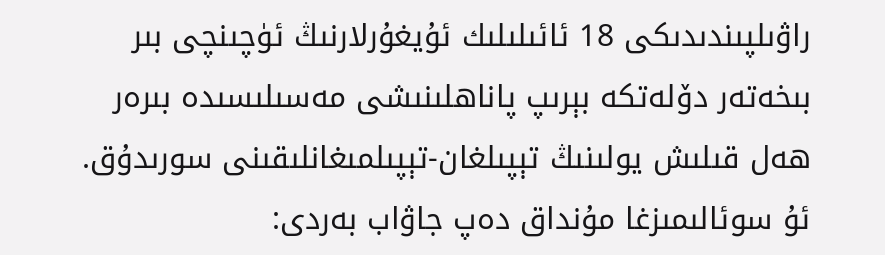راۋىلپىندىدىكى 18 ئائىلىلىك ئۇيغۇرلارنىڭ ئۈچىنچى بىر بىخەتەر دۆلەتكە بېرىپ پاناھلىنىشى مەسىلىسىدە بىرەر ھەل قىلىش يولىنىڭ تېپىلغان-تېپىلمىغانلىقىنى سورىدۇق. ئۇ سوئالىمىزغا مۇنداق دەپ جاۋاب بەردى: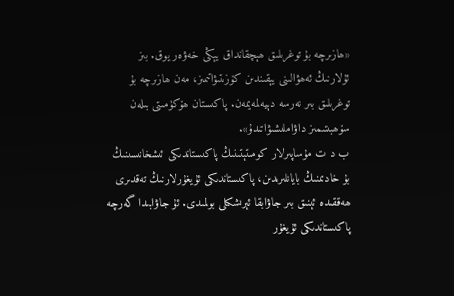«ھازىرچە بۇ توغرىلىق ھېچقانداق يېڭى خەۋەر يوق. بىز ئۇلارنىڭ ئەھۋالىنى يېقىندىن كۆزىتىۋاتىمىز، مەن ھازىرچە بۇ توغرىلىق بىر نەرسە دېيەلمەيمەن. پاكىستان ھۆكۈمىتى بىلەن سۆھبىتىمىز داۋاملىشىۋاتىدۇ».
ب د ت مۇساپىرلار كومىتېتىنىڭ پاكىستاندىكى ئىشخانىسىنىڭ بۇ خادىمنىڭ بايانلىرىدىن، پاكىستاندىكى ئۇيغۇرلارنىڭ تەقدىرى ھەققىدە ئېنىق بىر جاۋابقا ئېرىشكىلى بولمىدى. ئۇ جاۋابىدا گەرچە پاكىستاندىكى ئۇيغۇر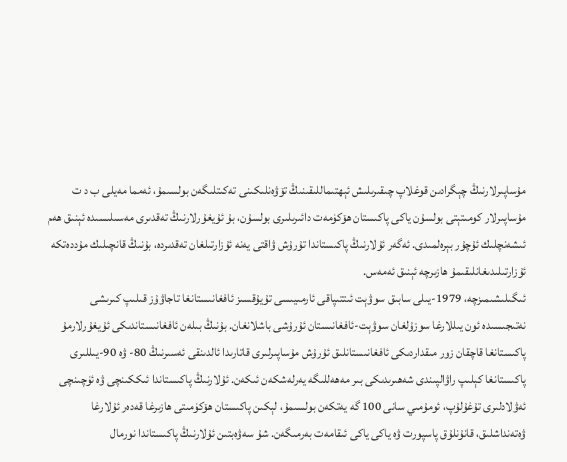مۇساپىرلارنىڭ چېگرادىن قوغلاپ چىقىرىلىش ئېھتىماللىقىنىڭ تۆۋەنلىكىنى تەكىتلىگەن بولسىمۇ، ئەمما مەيلى ب د ت مۇساپىرلار كومىتېتى بولسۇن ياكى پاكىستان ھۆكۈمەت دائىرىلىرى بولسۇن، بۇ ئۇيغۇرلارنىڭ تەقدىرى مەسىلىسىدە ئېنىق ھەم ئىشەنچلىك ئۇچۇر بېرەلمىدى. ئەگەر ئۇلارنىڭ پاكىستاندا تۇرۇش ۋاقتى يەنە ئۇزارتىلغان تەقدىردە، بۇنىڭ قانچىلىك مۇددەتكە ئۇزارتىلىدىغانلىقىمۇ ھازىرچە ئېنىق ئەمەس.
ئىگىلىشىمىزچە، 1979-يىلى سابىق سوۋېت ئىتتىپاقى ئارمىيىسى تۇيۇقسىز ئافغانىستانغا تاجاۋۇز قىلىپ كىرىشى نەتىجىسىدە ئون يىللارغا سوزۇلغان سوۋېت-ئافغانىستان ئۇرۇشى باشلانغان. بۇنىڭ بىلەن ئافغانىستاندىكى ئۇيغۇرلارمۇ پاكىستانغا قاچقان زور مىقداردىكى ئافغانىستانلىق ئۇرۇش مۇساپىرلىرى قاتارىدا ئالدىنقى ئەسىرنىڭ 80- ۋە 90-يىللىرى پاكىستانغا كېلىپ راۋالپىندى شەھىرىدىكى بىر مەھەللىگە يەرلەشكەن ئىكەن. ئۇلارنىڭ پاكىستاندا ئىككىنچى ۋە ئۈچىنچى ئەۋلادلىرى تۇغۇلۇپ، ئومۇمىي سانى 100 گە يەتكەن بولسىمۇ، لېكىن پاكىستان ھۆكۈمىتى ھازىرغا قەدەر ئۇلارغا ۋەتەنداشلىق، قانۇنلۇق پاسپورت ۋە ياكى ياكى ئىقامەت بەرمىگەن. شۇ سەۋەبتىن ئۇلارنىڭ پاكىستاندا نورمال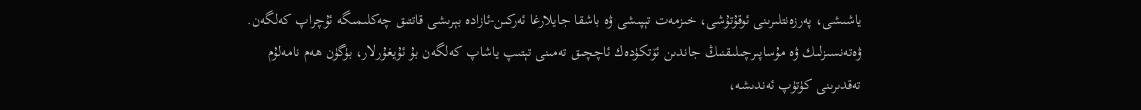ياشىشى، پەرزەنتلىرىنى ئوقۇتۇشى، خىزمەت تېپىشى ۋە باشقا جايلارغا ئەركىن-ئازادە بېرىشى قاتتىق چەكلىمىگە ئۇچراپ كەلگەن.
ۋەتەنسىزلىك ۋە مۇساپىرچىلىقنىڭ جاندىن ئۆتكۈدەك ئاچچىق تەمىنى تېتىپ ياشاپ كەلگەن بۇ ئۇيغۇرلار، بۈگۈن ھەم نامەلۇم تەقدىرىنى كۈتۈپ ئەندىشە،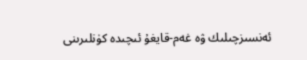ئەنسىزچىلىك ۋە غەم-قايغۇ ئىچىدە كۈنلىرىنى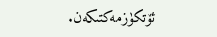ئۆتكۈزمەكتىكەن.